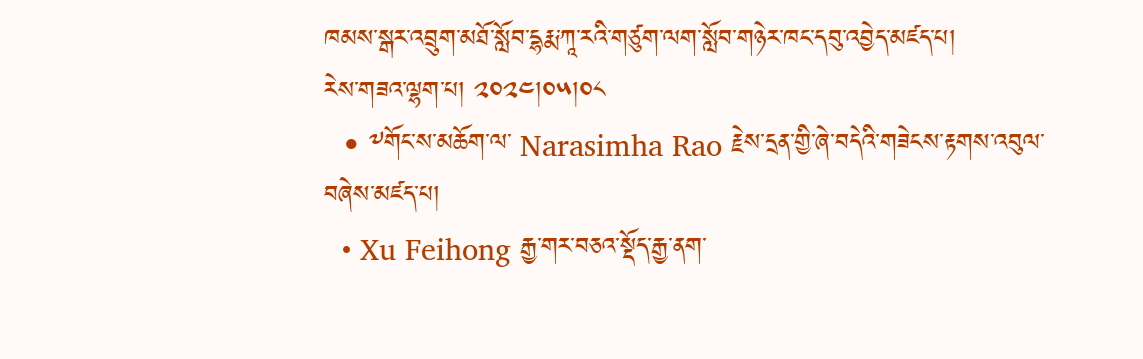ཁམས་སྒར་འབྲུག་མཐོ་སློབ་དྷརྨ་ཀཱ་རའི་གཙུག་ལག་སློབ་གཉེར་ཁང་དབུ་འབྱེད་མཛད་པ།
རེས་གཟའ་ལྷག་པ། ༢༠༢༤།༠༥།༠༨
  • ༸གོང་ས་མཆོག་ལ་ Narasimha Rao རྗེས་དྲན་གྱི་ཞེ་བདེའི་གཟེངས་རྟགས་འབུལ་བཞེས་མཛད་པ།
  • Xu Feihong རྒྱ་གར་བཅའ་སྡོད་རྒྱ་ནག་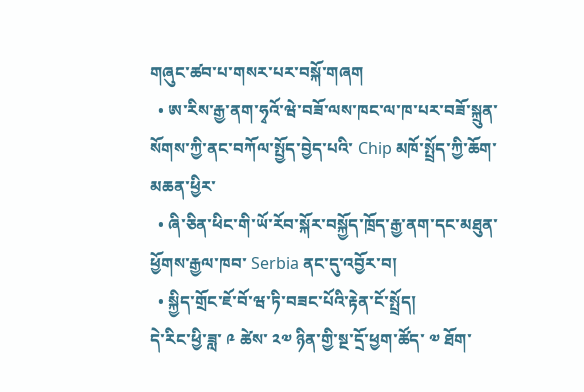གཞུང་ཚབ་པ་གསར་པར་བསྐོ་གཞག
  • ཨ་རིས་རྒྱ་ནག་ཧྭའོ་ཝེ་བཟོ་ལས་ཁང་ལ་ཁ་པར་བཟོ་སྐྲུན་སོགས་ཀྱི་ནང་བཀོལ་སྤྱོད་བྱེད་པའི་ Chip མཁོ་སྤྲོད་ཀྱི་ཆོག་མཆན་ཕྱིར་
  • ཞི་ཅིན་ཕིང་གི་ཡོ་རོབ་སྐོར་བསྐྱོད་ཁྲོད་རྒྱ་ནག་དང་མཐུན་ཕྱོགས་རྒྱལ་ཁབ་ Serbia ནང་དུ་འབྱོར་བ།
  • སྐྱིད་གྲོང་ཇོ་བོ་ཝ་ཏི་བཟང་པོའི་རྟེན་ངོ་སྤྲོད།
དེ་རིང་ཕྱི་ཟླ་ ༩ ཚེས་ ༢༧ ཉིན་གྱི་སྔ་དྲོ་ཕྱག་ཚོད་ ༧ ཐོག་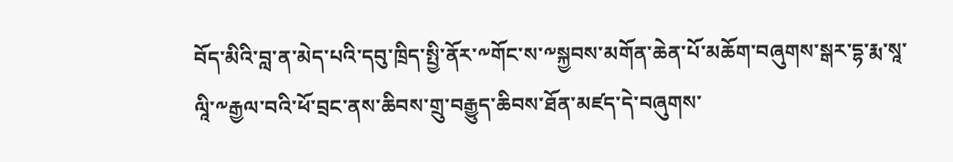བོད་མིའི་བླ་ན་མེད་པའི་དབུ་ཁྲིད་སྤྱི་ནོར་༸གོང་ས་༸སྐྱབས་མགོན་ཆེན་པོ་མཆོག་བཞུགས་སྒར་དྷ་རྨ་སཱ་ལཱི་༸རྒྱལ་བའི་ཕོ་བྲང་ནས་ཆིབས་གྲུ་བརྒྱུད་ཆིབས་ཐོན་མཛད་དེ་བཞུགས་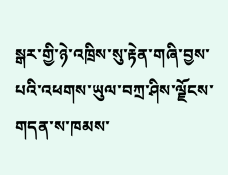སྒར་གྱི་ཉེ་འཁྲིས་སུ་རྟེན་གཞི་བྱས་པའི་འཕགས་ཡུལ་བཀྲ་ཤིས་ལྗོངས་གདན་ས་ཁམས་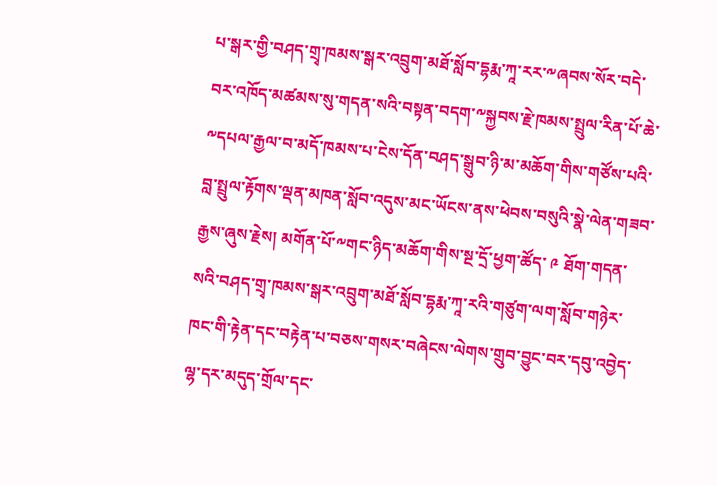པ་སྒར་གྱི་བཤད་གྲྭ་ཁམས་སྒར་འབྲུག་མཐོ་སློབ་དྷརྨ་ཀཱ་རར་༸ཞབས་སོར་བདེ་བར་འཁོད་མཚམས་སུ་གདན་སའི་བསྟན་བདག་༸སྐྱབས་རྗེ་ཁམས་སྤྲུལ་རིན་པོ་ཆེ་༸དཔལ་རྒྱལ་བ་མདོ་ཁམས་པ་ངེས་དོན་བཤད་སྒྲུབ་ཉི་མ་མཆོག་གིས་གཙོས་པའི་བླ་སྤྲུལ་རྟོགས་ལྡན་མཁན་སློབ་འདུས་མང་ཡོངས་ནས་ཕེབས་བསུའི་སྣེ་ལེན་གཟབ་རྒྱས་ཞུས་རྗེས། མགོན་པོ་༸གང་ཉིད་མཆོག་གིས་སྔ་དྲོ་ཕྱག་ཚོད་ ༩ ཐོག་གདན་སའི་བཤད་གྲྭ་ཁམས་སྒར་འབྲུག་མཐོ་སློབ་དྷརྨ་ཀཱ་རའི་གཙུག་ལག་སློབ་གཉེར་ཁང་གི་རྟེན་དང་བརྟེན་པ་བཅས་གསར་བཞེངས་ལེགས་གྲུབ་བྱུང་བར་དབུ་འབྱེད་ལྷ་དར་མདུད་གྲོལ་དང་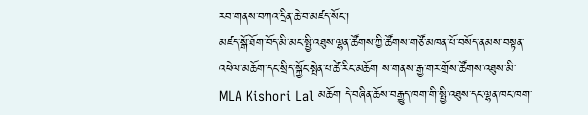རབ་གནས་བཀའ་དྲིན་ཆེ་བ་མཛད་སོང་།
མཛད་སྒོ་ཐོག་བོད་མི་མང་སྤྱི་འཐུས་ལྷན་ཚོགས་ཀྱི་ཚོགས་གཙོ་མཁན་པོ་བསོད་ནམས་བསྟན་འཕེལ་མཆོག་དང་སྲིད་སྐྱོང་སྤེན་པ་ཚེ་རིང་མཆོག ས་གནས་རྒྱ་གར་གྲོས་ཚོགས་འཐུས་མི་ MLA Kishori Lal མཆོག དེ་བཞིན་ཆོས་བརྒྱུད་ཁག་གི་སྤྱི་འཐུས་དང་ལྷན་ཁང་ཁག་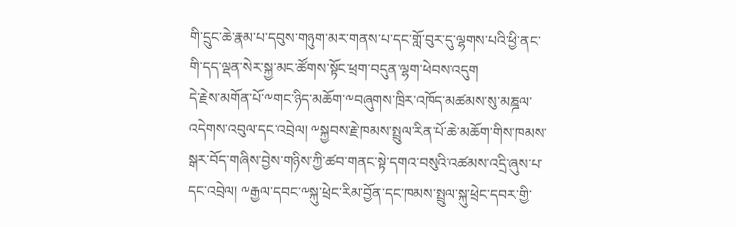གི་དྲུང་ཆེ་རྣམ་པ་དབུས་གཉུག་མར་གནས་པ་དང་གློ་བུར་དུ་ལྷགས་པའི་ཕྱི་ནང་གི་དད་ལྡན་སེར་སྐྱ་མང་ཚོགས་སྟོང་ཕྲག་བདུན་ལྷག་ཕེབས་འདུག
དེ་རྗེས་མགོན་པོ་༸གང་ཉིད་མཆོག་༸བཞུགས་ཁྲིར་འཁོད་མཚམས་སུ་མཎྜལ་འདེགས་འབུལ་དང་འབྲེལ། ༸སྐྱབས་རྗེ་ཁམས་སྤྲུལ་རིན་པོ་ཆེ་མཆོག་གིས་ཁམས་སྒར་བོད་གཞིས་བྱེས་གཉིས་ཀྱི་ཚབ་གནང་སྟེ་དགའ་བསུའི་འཚམས་འདྲི་ཞུས་པ་དང་འབྲེལ། ༸རྒྱལ་དབང་༸སྐུ་ཕྲེང་རིམ་བྱོན་དང་ཁམས་སྤྲུལ་སྐུ་ཕྲེང་དབར་གྱི་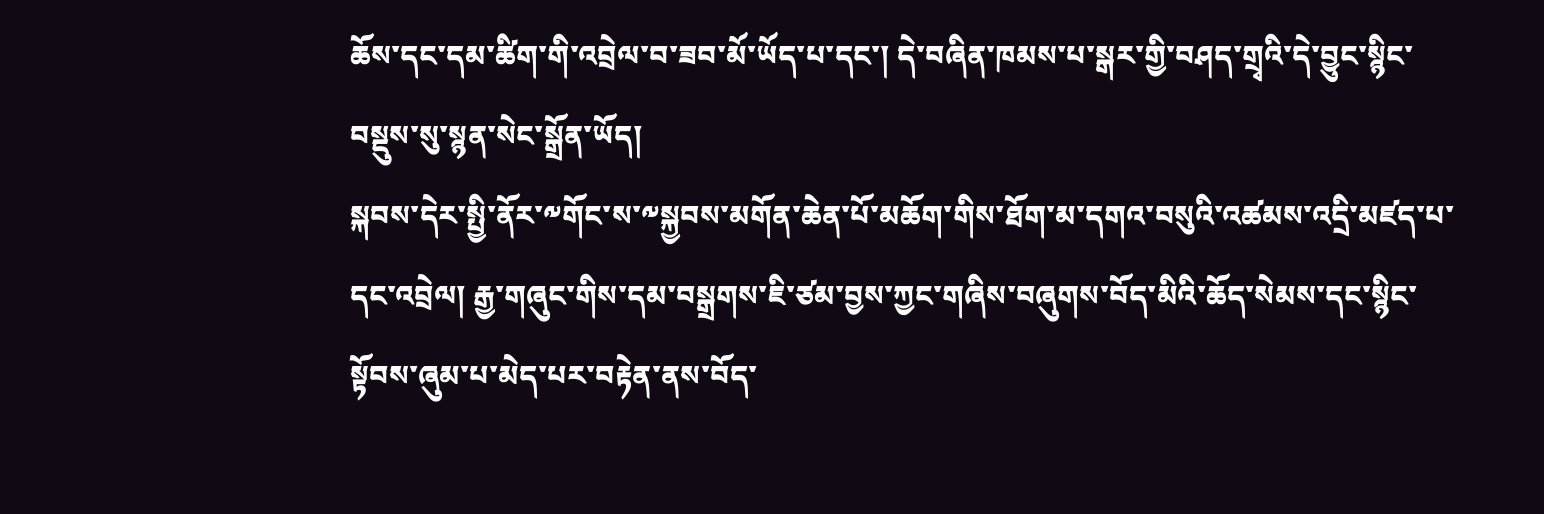ཆོས་དང་དམ་ཚིག་གི་འབྲེལ་བ་ཟབ་མོ་ཡོད་པ་དང་། དེ་བཞིན་ཁམས་པ་སྒར་གྱི་བཤད་གྲྭའི་དེ་བྱུང་སྙིང་བསྡུས་སུ་སྙན་སེང་སྒྲོན་ཡོད།
སྐབས་དེར་སྤྱི་ནོར་༸གོང་ས་༸སྐྱབས་མགོན་ཆེན་པོ་མཆོག་གིས་ཐོག་མ་དགའ་བསུའི་འཚམས་འདྲི་མཛད་པ་དང་འབྲེལ། རྒྱ་གཞུང་གིས་དམ་བསྒྲགས་ཇི་ཙམ་བྱས་ཀྱང་གཞིས་བཞུགས་བོད་མིའི་ཆོད་སེམས་དང་སྙིང་སྟོབས་ཞུམ་པ་མེད་པར་བརྟེན་ནས་བོད་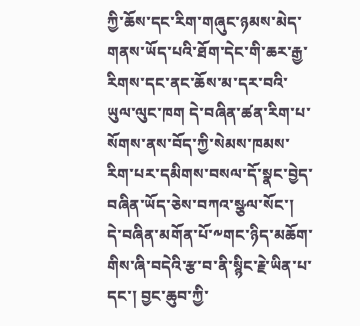ཀྱི་ཆོས་དང་རིག་གཞུང་ཉམས་མེད་གནས་ཡོད་པའི་ཐོག་དེང་གི་ཆར་རྒྱ་རིགས་དང་ནང་ཆོས་མ་དར་བའི་ཡུལ་ལུང་ཁག དེ་བཞིན་ཚན་རིག་པ་སོགས་ནས་བོད་ཀྱི་སེམས་ཁམས་རིག་པར་དམིགས་བསལ་དོ་སྣང་བྱེད་བཞིན་ཡོད་ཅེས་བཀའ་སྩལ་སོང་།
དེ་བཞིན་མགོན་པོ་༸གང་ཉིད་མཆོག་གིས་ཞི་བདེའི་རྩ་བ་ནི་སྙིང་རྗེ་ཡིན་པ་དང་། བྱང་ཆུབ་ཀྱི་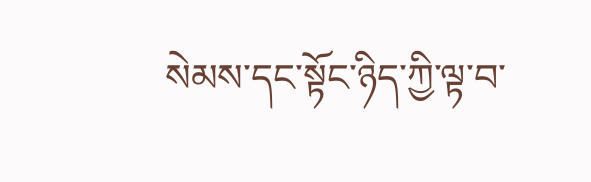སེམས་དང་སྟོང་ཉིད་ཀྱི་ལྟ་བ་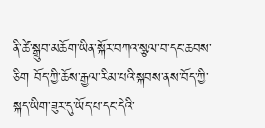ནི་ཚེ་སྒྲུབ་མཆོག་ཡིན་སྐོར་བཀའ་སྩལ་བ་དང་ཆབས་ཅིག བོད་ཀྱི་ཆོས་རྒྱལ་རིམ་པའི་སྐབས་ནས་བོད་ཀྱི་སྐད་ཡིག་ཟུར་དུ་ཡོད་པ་དང་དེའི་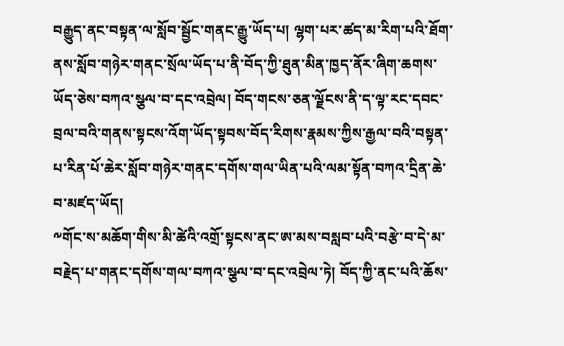བརྒྱུད་ནང་བསྟན་ལ་སློབ་སྦྱོང་གནང་རྒྱུ་ཡོད་པ། ལྷག་པར་ཚད་མ་རིག་པའི་ཐོག་ནས་སློབ་གཉེར་གནང་སྲོལ་ཡོད་པ་ནི་བོད་ཀྱི་ཐུན་མིན་ཁྱད་ནོར་ཞིག་ཆགས་ཡོད་ཅེས་བཀའ་སྩལ་བ་དང་འབྲེལ། བོད་གངས་ཅན་ལྗོངས་ནི་ད་ལྟ་རང་དབང་བྲལ་བའི་གནས་སྟངས་འོག་ཡོད་སྟབས་བོད་རིགས་རྣམས་ཀྱིས་རྒྱལ་བའི་བསྟན་པ་རིན་པོ་ཆེར་སློབ་གཉེར་གནང་དགོས་གལ་ཡིན་པའི་ལམ་སྟོན་བཀའ་དྲིན་ཆེ་བ་མཛད་ཡོད།
༸གོང་ས་མཆོག་གིས་མི་ཚེའི་འགྲོ་སྟངས་ནང་ཨ་མས་བསླབ་པའི་བརྩེ་བ་དེ་མ་བརྗེད་པ་གནང་དགོས་གལ་བཀའ་སྩལ་བ་དང་འབྲེལ་ཏེ། བོད་ཀྱི་ནང་པའི་ཆོས་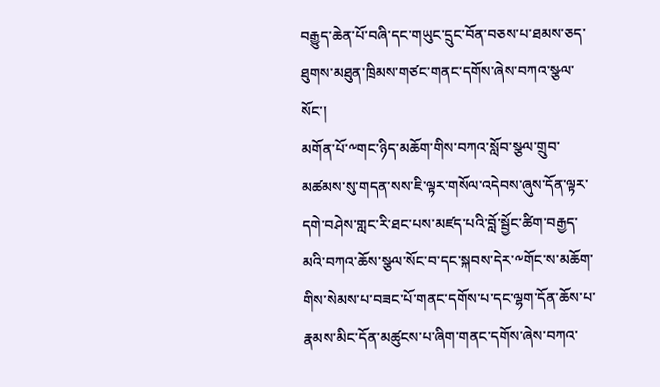བརྒྱུད་ཆེན་པོ་བཞི་དང་གཡུང་དྲུང་བོན་བཅས་པ་ཐམས་ཅད་ཐུགས་མཐུན་ཁྲིམས་གཙང་གནང་དགོས་ཞེས་བཀའ་སྩལ་སོང་།
མགོན་པོ་༸གང་ཉིད་མཆོག་གིས་བཀའ་སློབ་སྩལ་གྲུབ་མཚམས་སུ་གདན་སས་ཇི་ལྟར་གསོལ་འདེབས་ཞུས་དོན་ལྟར་དགེ་བཤེས་གླང་རི་ཐང་པས་མཛད་པའི་བློ་སྦྱོང་ཚིག་བརྒྱད་མའི་བཀའ་ཆོས་སྩལ་སོང་བ་དང་སྐབས་དེར་༸གོང་ས་མཆོག་གིས་སེམས་པ་བཟང་པོ་གནང་དགོས་པ་དང་ལྷག་དོན་ཆོས་པ་རྣམས་མིང་དོན་མཚུངས་པ་ཞིག་གནང་དགོས་ཞེས་བཀའ་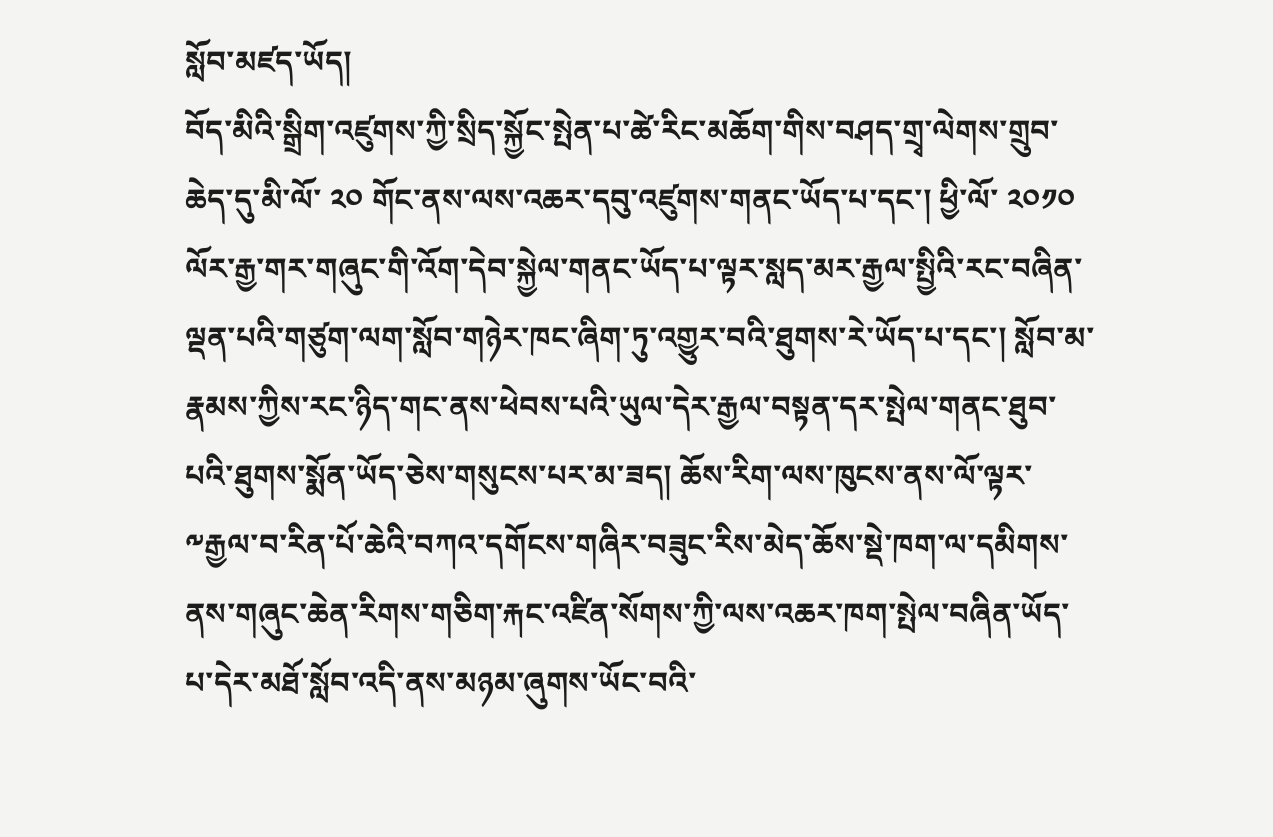སློབ་མཛད་ཡོད།
བོད་མིའི་སྒྲིག་འཛུགས་ཀྱི་སྲིད་སྐྱོང་སྤེན་པ་ཚེ་རིང་མཆོག་གིས་བཤད་གྲྭ་ལེགས་གྲུབ་ཆེད་དུ་མི་ལོ་ ༢༠ གོང་ནས་ལས་འཆར་དབུ་འཛུགས་གནང་ཡོད་པ་དང་། ཕྱི་ལོ་ ༢༠༡༠ ལོར་རྒྱ་གར་གཞུང་གི་འོག་དེབ་སྐྱེལ་གནང་ཡོད་པ་ལྟར་སླད་མར་རྒྱལ་སྤྱིའི་རང་བཞིན་ལྡན་པའི་གཙུག་ལག་སློབ་གཉེར་ཁང་ཞིག་ཏུ་འགྱུར་བའི་ཐུགས་རེ་ཡོད་པ་དང་། སློབ་མ་རྣམས་ཀྱིས་རང་ཉིད་གང་ནས་ཕེབས་པའི་ཡུལ་དེར་རྒྱལ་བསྟན་དར་སྤེལ་གནང་ཐུབ་པའི་ཐུགས་སྨོན་ཡོད་ཅེས་གསུངས་པར་མ་ཟད། ཆོས་རིག་ལས་ཁུངས་ནས་ལོ་ལྟར་༸རྒྱལ་བ་རིན་པོ་ཆེའི་བཀའ་དགོངས་གཞིར་བཟུང་རིས་མེད་ཆོས་སྡེ་ཁག་ལ་དམིགས་ནས་གཞུང་ཆེན་རིགས་གཅིག་རྐང་འཛིན་སོགས་ཀྱི་ལས་འཆར་ཁག་སྤེལ་བཞིན་ཡོད་པ་དེར་མཐོ་སློབ་འདི་ནས་མཉམ་ཞུགས་ཡོང་བའི་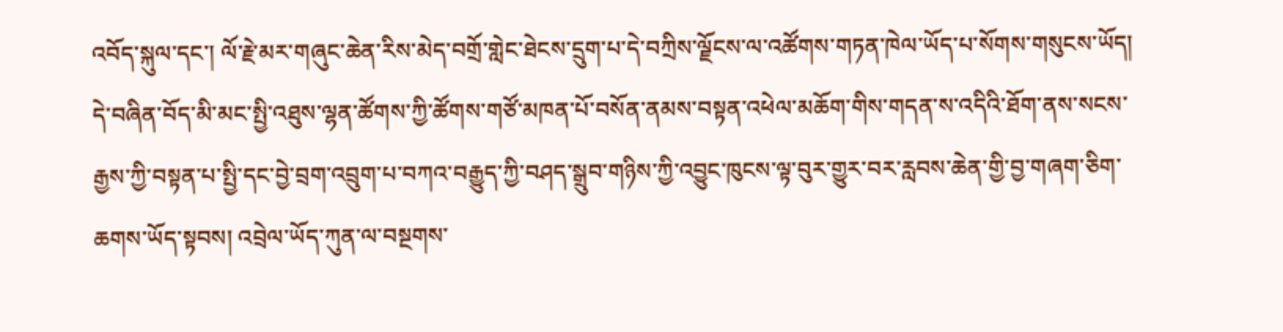འབོད་སྐུལ་དང་། ལོ་རྗེ་མར་གཞུང་ཆེན་རིས་མེད་བགྲོ་གླེང་ཐེངས་དྲུག་པ་དེ་བཀྲིས་ལྗོངས་ལ་འཚོགས་གཏན་ཁེལ་ཡོད་པ་སོགས་གསུངས་ཡོད།
དེ་བཞིན་བོད་མི་མང་སྤྱི་འཐུས་ལྷན་ཚོགས་ཀྱི་ཚོགས་གཙོ་མཁན་པོ་བསོན་ནམས་བསྟན་འཕེལ་མཆོག་གིས་གདན་ས་འདིའི་ཐོག་ནས་སངས་རྒྱས་ཀྱི་བསྟན་པ་སྤྱི་དང་བྱེ་བྲག་འབྲུག་པ་བཀའ་བརྒྱུད་ཀྱི་བཤད་སྒྲུབ་གཉིས་ཀྱི་འབྱུང་ཁུངས་ལྟ་བུར་གྱུར་བར་རླབས་ཆེན་གྱི་བྱ་གཞག་ཅིག་ཆགས་ཡོད་སྟབས། འབྲེལ་ཡོད་ཀུན་ལ་བསྔགས་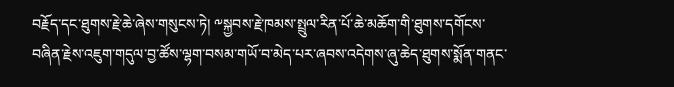བརྗོད་དང་ཐུགས་རྗེ་ཆེ་ཞེས་གསུངས་ཏེ། ༸སྐྱབས་རྗེ་ཁམས་སྤྲུལ་རིན་པོ་ཆེ་མཆོག་གི་ཐུགས་དགོངས་བཞིན་རྗེས་འཇུག་གདུལ་བྱ་ཚོས་ལྷག་བསམ་གཡོ་བ་མེད་པར་ཞབས་འདེགས་ཞུ་ཆེད་ཐུགས་སྨོན་གནང་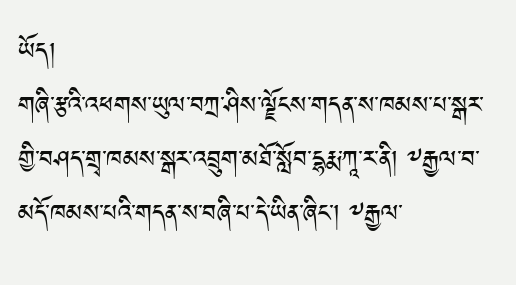ཡོད།
གཞི་རྩའི་འཕགས་ཡུལ་བཀྲ་ཤིས་ལྗོངས་གདན་ས་ཁམས་པ་སྒར་གྱི་བཤད་གྲྭ་ཁམས་སྒར་འབྲུག་མཐོ་སློབ་དྷརྨ་ཀཱ་ར་ནི། ༸རྒྱལ་བ་མདོ་ཁམས་པའི་གདན་ས་བཞི་པ་དེ་ཡིན་ཞིང་། ༸རྒྱལ་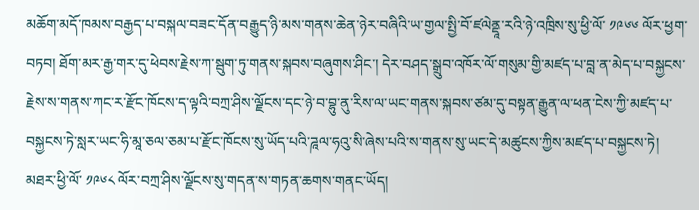མཆོག་མདོ་ཁམས་བརྒྱད་པ་བསྐལ་བཟང་དོན་བརྒྱུད་ཉི་མས་གནས་ཆེན་ཉེར་བཞིའི་ཡ་གྱལ་སྤྱི་བོ་ཛལེནྡཱ་རའི་ཉེ་འཁྲིས་སུ་ཕྱི་ལོ་ ༡༩༦༦ ལོར་ཕྱག་བཏབ། ཐོག་མར་རྒྱ་གར་དུ་ཕེབས་རྗེས་ཀ་སྦུག་ཏུ་གནས་སྐབས་བཞུགས་ཤིང་། དེར་བཤད་སྒྲུབ་འཁོར་ལོ་གསུམ་གྱི་མཛད་པ་བླ་ན་མེད་པ་བསྐྱངས་རྗེས་ས་གནས་ཀང་ར་རྫོང་ཁོངས་ད་ལྟའི་བཀྲ་ཤིས་ལྗོངས་དང་ཉེ་བ་བྷུ་ནུ་རིས་ལ་ཡང་གནས་སྐབས་ཙམ་དུ་བསྟན་རྒྱུན་ལ་ཕན་ངེས་ཀྱི་མཛད་པ་བསྐྱངས་ཏེ་སླར་ཡང་ཧི་མཱ་ཅལ་ཅམ་པ་རྫོང་ཁོངས་སུ་ཡོད་པའི་ཌཱལ་ཧའུ་སི་ཞེས་པའི་ས་གནས་སུ་ཡང་དེ་མཚུངས་ཀྱིས་མཛད་པ་བསྐྱངས་ཏེ། མཐར་ཕྱི་ལོ་ ༡༩༦༨ ལོར་བཀྲ་ཤིས་ལྗོངས་སུ་གདན་ས་གཏན་ཆགས་གནང་ཡོད།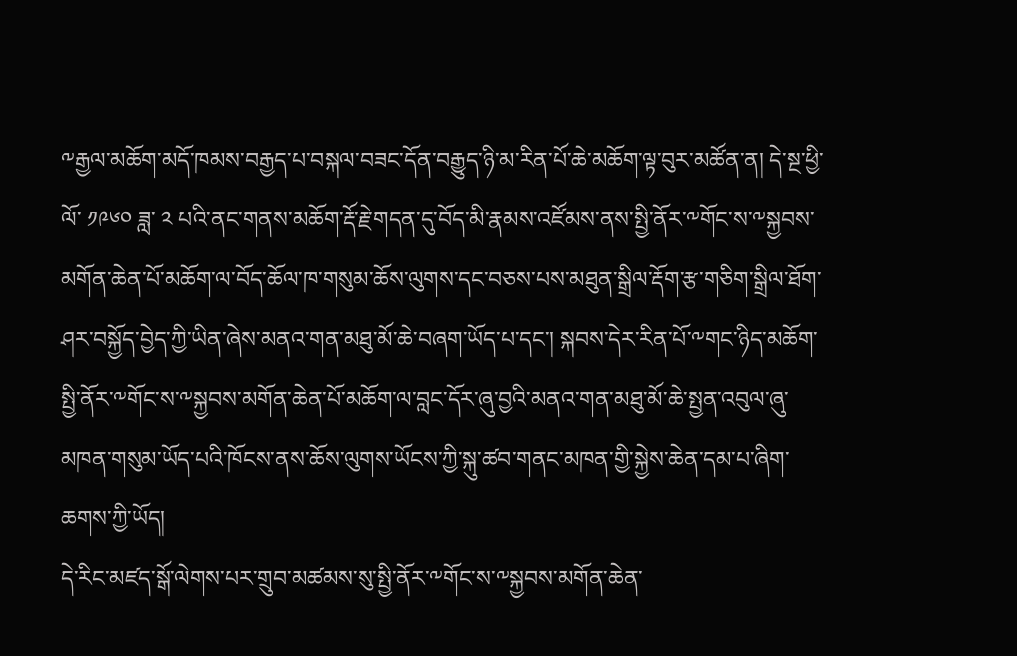༸རྒྱལ་མཆོག་མདོ་ཁམས་བརྒྱད་པ་བསྐལ་བཟང་དོན་བརྒྱུད་ཉི་མ་རིན་པོ་ཆེ་མཆོག་ལྟ་བུར་མཚོན་ན། དེ་སྔ་ཕྱི་ལོ་ ༡༩༦༠ ཟླ་ ༢ པའི་ནང་གནས་མཆོག་རྡོ་རྗེ་གདན་དུ་བོད་མི་རྣམས་འཛོམས་ནས་སྤྱི་ནོར་༸གོང་ས་༸སྐྱབས་མགོན་ཆེན་པོ་མཆོག་ལ་བོད་ཆོལ་ཁ་གསུམ་ཆོས་ལུགས་དང་བཅས་པས་མཐུན་སྒྲིལ་རྡོག་རྩ་གཅིག་སྒྲིལ་ཐོག་ཤར་བསྐྱོད་བྱེད་ཀྱི་ཡིན་ཞེས་མནའ་གན་མཐུ་མོ་ཆེ་བཞག་ཡོད་པ་དང་། སྐབས་དེར་རིན་པོ་༸གང་ཉིད་མཆོག་སྤྱི་ནོར་༸གོང་ས་༸སྐྱབས་མགོན་ཆེན་པོ་མཆོག་ལ་བླང་དོར་ཞུ་བྱའི་མནའ་གན་མཐུ་མོ་ཆེ་སྤྱན་འབུལ་ཞུ་མཁན་གསུམ་ཡོད་པའི་ཁོངས་ནས་ཆོས་ལུགས་ཡོངས་ཀྱི་སྐུ་ཚབ་གནང་མཁན་གྱི་སྐྱེས་ཆེན་དམ་པ་ཞིག་ཆགས་ཀྱི་ཡོད།
དེ་རིང་མཛད་སྒོ་ལེགས་པར་གྲུབ་མཚམས་སུ་སྤྱི་ནོར་༸གོང་ས་༸སྐྱབས་མགོན་ཆེན་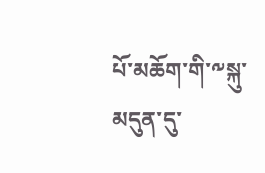པོ་མཆོག་གི་༸སྐུ་མདུན་དུ་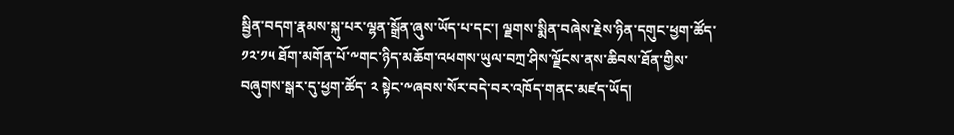སྦྱིན་བདག་རྣམས་སྐུ་པར་ལྷན་སྒྲོན་ཞུས་ཡོད་པ་དང་། ལྗགས་སྨིན་བཞེས་རྗེས་ཉིན་དགུང་ཕྱག་ཚོད་ ༡༢་༡༥ ཐོག་མགོན་པོ་༸གང་ཉིད་མཆོག་འཕགས་ཡུལ་བཀྲ་ཤིས་ལྗོངས་ནས་ཆིབས་ཐོན་གྱིས་བཞུགས་སྒར་དུ་ཕྱག་ཚོད་ ༢ སྟེང་༸ཞབས་སོར་བདེ་བར་འཁོད་གནང་མཛད་ཡོད།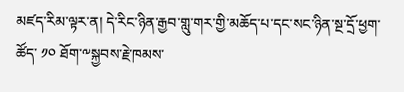མཛད་རིམ་ལྟར་ན། དེ་རིང་ཉིན་རྒྱབ་གླུ་གར་གྱི་མཆོད་པ་དང་སང་ཉིན་སྔ་དྲོ་ཕྱག་ཚོད་ ༡༠ ཐོག་༸སྐྱབས་རྗེ་ཁམས་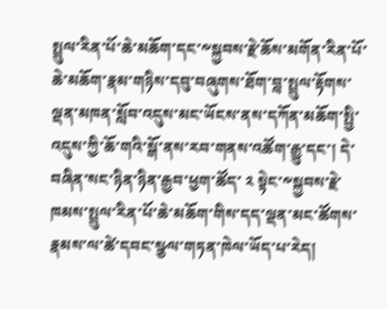སྤྲུལ་རིན་པོ་ཆེ་མཆོག་དང་༸སྐྱབས་རྗེ་ཆོས་མགོན་རིན་པོ་ཆེ་མཆོག་རྣམ་གཉིས་དབུ་བཞུགས་ཐོག་བླ་སྤྲུལ་རྟོགས་ལྡན་མཁན་སློབ་འདུས་མང་ཡོངས་ནས་དཀོན་མཆོག་སྤྱི་འདུས་ཀྱི་ཆོ་གའི་སྒོ་ནས་རབ་གནས་འཚོག་རྒྱུ་དང་། དེ་བཞིན་སང་ཉིན་ཉིན་རྒྱབ་ཕྱག་ཚོད་ ༢ སྟེང་༸སྐྱབས་རྗེ་ཁམས་སྤྲུལ་རིན་པོ་ཆེ་མཆོག་གིས་དད་ལྡན་མང་ཚོགས་རྣམས་ལ་ཚེ་དབང་སྩལ་གཏན་ཁེལ་ཡོད་པ་རེད།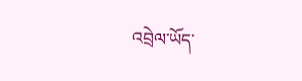འབྲེལ་ཡོད་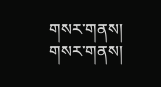གསར་གནས།
གསར་གནས།